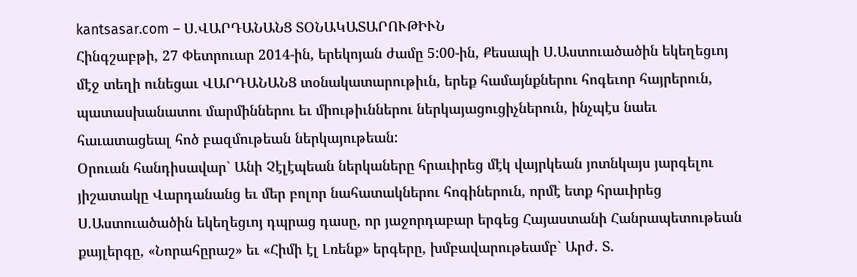kantsasar.com – Ս.ՎԱՐԴԱՆԱՆՑ ՏՕՆԱԿԱՏԱՐՈՒԹԻՒՆ
Հինգշաբթի, 27 Փետրուար 2014-ին, երեկոյան ժամը 5:00-ին, Քեսապի Ս.Աստուածածին եկեղեցւոյ մէջ տեղի ունեցաւ ՎԱՐԴԱՆԱՆՑ տօնակատարութիւն, երեք համայնքներու հոգեւոր հայրերուն, պատասխանատու մարմիններու եւ միութիւններու ներկայացուցիչներուն, ինչպէս նաեւ հաւատացեալ հոծ բազմութեան ներկայութեան:
Օրուան հանդիսավար` Անի Չէլէպեան ներկաները հրաւիրեց մէկ վայրկեան յոտնկայս յարգելու յիշատակը Վարդանանց եւ մեր բոլոր նահատակներու հոգիներուն, որմէ ետք հրաւիրեց Ս.Աստուածածին եկեղեցւոյ դպրաց դասը, որ յաջորդաբար երգեց Հայաստանի Հանրապետութեան քայլերգը, «Նորահըրաշ» եւ «Հիմի էլ Լռենք» երգերը, խմբավարութեամբ` Արժ. Տ.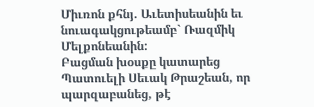Միւռոն քհնյ. Աւետիսեանին եւ նուագակցութեամբ` Ռազմիկ Մելքոնեանին:
Բացման խօսքը կատարեց Պատուելի Սեւակ Թրաշեան, որ պարզաբանեց, թէ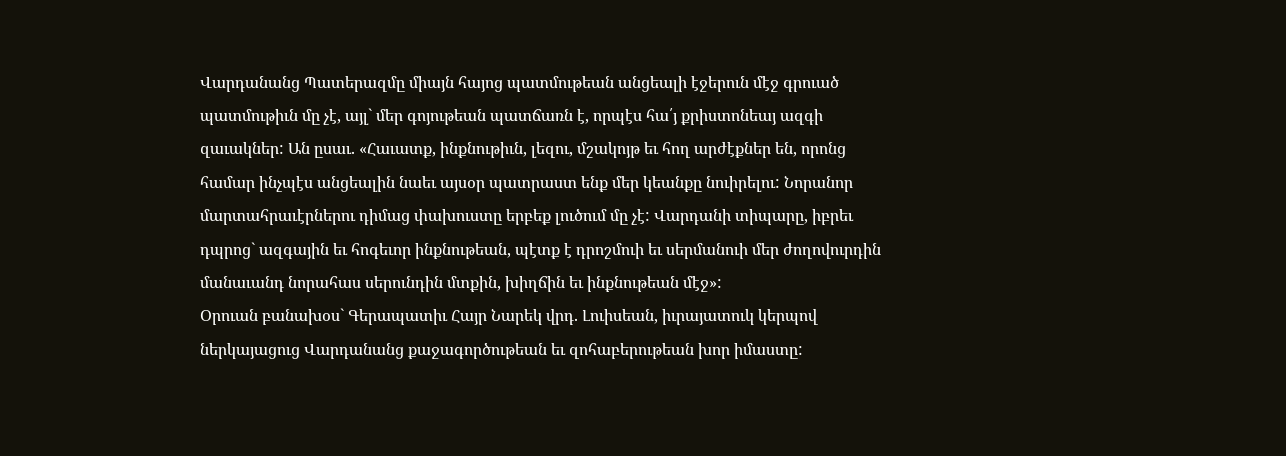Վարդանանց Պատերազմը միայն հայոց պատմութեան անցեալի էջերուն մէջ գրուած պատմութիւն մը չէ, այլ` մեր գոյութեան պատճառն է, որպէս հա՛յ քրիստոնեայ ազգի զաւակներ: Ան ըսաւ. «Հաւատք, ինքնութիւն, լեզու, մշակոյթ եւ հող արժէքներ են, որոնց համար ինչպէս անցեալին նաեւ այսօր պատրաստ ենք մեր կեանքը նուիրելու: Նորանոր մարտահրաւէրներու դիմաց փախուստը երբեք լուծում մը չէ: Վարդանի տիպարը, իբրեւ դպրոց` ազգային եւ հոգեւոր ինքնութեան, պէտք է դրոշմուի եւ սերմանուի մեր ժողովուրդին մանաւանդ նորահաս սերունդին մտքին, խիղճին եւ ինքնութեան մէջ»:
Օրուան բանախօս` Գերապատիւ Հայր Նարեկ վրդ. Լուիսեան, իւրայատուկ կերպով ներկայացուց Վարդանանց քաջագործութեան եւ զոհաբերութեան խոր իմաստը: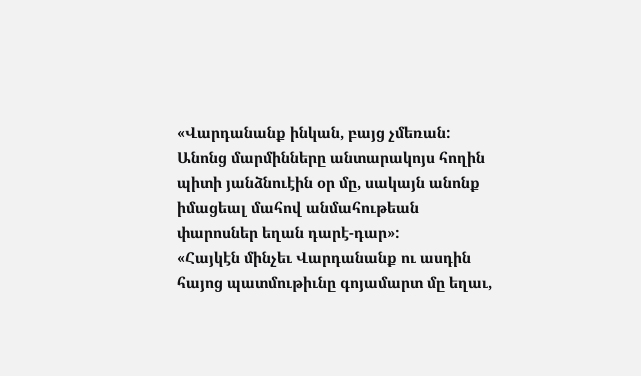«Վարդանանք ինկան, բայց չմեռան: Անոնց մարմինները անտարակոյս հողին պիտի յանձնուէին օր մը, սակայն անոնք իմացեալ մահով անմահութեան փարոսներ եղան դարէ-դար»:
«Հայկէն մինչեւ Վարդանանք ու ասդին հայոց պատմութիւնը գոյամարտ մը եղաւ,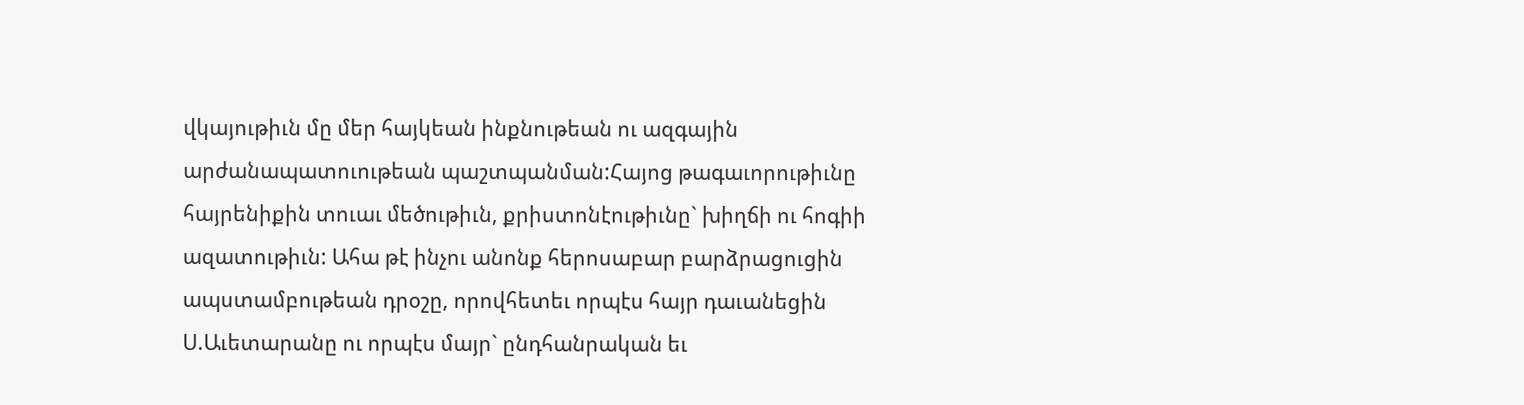վկայութիւն մը մեր հայկեան ինքնութեան ու ազգային արժանապատուութեան պաշտպանման:Հայոց թագաւորութիւնը հայրենիքին տուաւ մեծութիւն, քրիստոնէութիւնը` խիղճի ու հոգիի ազատութիւն: Ահա թէ ինչու անոնք հերոսաբար բարձրացուցին ապստամբութեան դրօշը, որովհետեւ որպէս հայր դաւանեցին Ս.Աւետարանը ու որպէս մայր` ընդհանրական եւ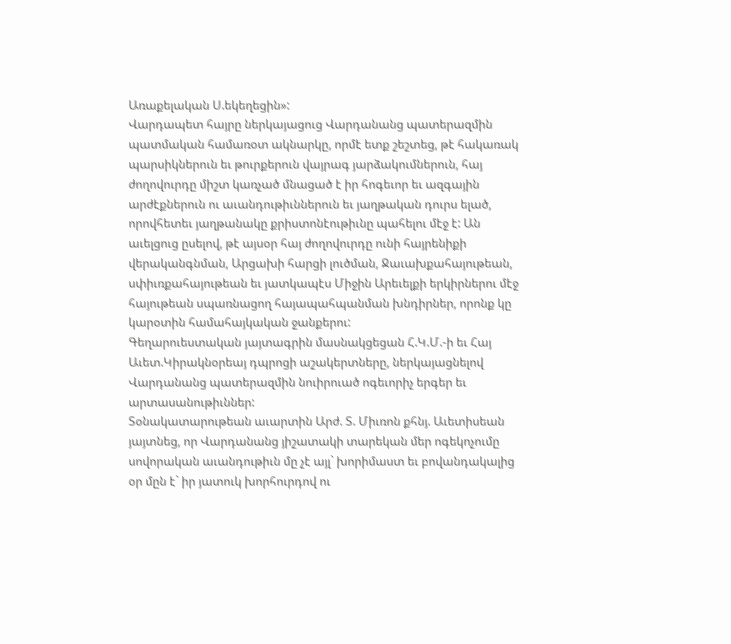Առաքելական Ս.եկեղեցին»:
Վարդապետ հայրը ներկայացուց Վարդանանց պատերազմին պատմական համառօտ ակնարկը, որմէ ետք շեշտեց, թէ հակառակ պարսիկներուն եւ թուրքերուն վայրագ յարձակումներուն, հայ ժողովուրդը միշտ կառչած մնացած է իր հոգեւոր եւ ազգային արժէքներուն ու աւանդութիւններուն եւ յաղթական դուրս ելած, որովհետեւ յաղթանակը քրիստոնէութիւնը պահելու մէջ է: Ան աւելցուց ըսելով, թէ այսօր հայ ժողովուրդը ունի հայրենիքի վերականգնման, Արցախի հարցի լուծման, Ջաւախքահայութեան, սփիւռքահայութեան եւ յատկապէս Միջին Արեւելքի երկիրներու մէջ հայութեան սպառնացող հայապահպանման խնդիրներ, որոնք կը կարօտին համահայկական ջանքերու:
Գեղարուեստական յայտագրին մասնակցեցան Հ.Կ.Մ.-ի եւ Հայ Աւետ.Կիրակնօրեայ դպրոցի աշակերտները, ներկայացնելով Վարդանանց պատերազմին նուիրուած ոգեւորիչ երգեր եւ արտասանութիւններ:
Տօնակատարութեան աւարտին Արժ. Տ. Միւռոն քհնյ. Աւետիսեան յայտնեց, որ Վարդանանց յիշատակի տարեկան մեր ոգեկոչումը սովորական աւանդութիւն մը չէ այլ` խորիմաստ եւ բովանդակալից օր մըն է` իր յատուկ խորհուրդով ու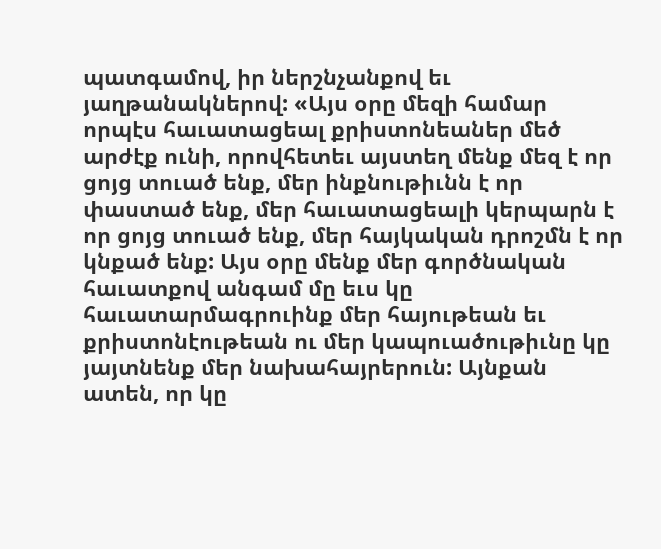պատգամով, իր ներշնչանքով եւ յաղթանակներով: «Այս օրը մեզի համար որպէս հաւատացեալ քրիստոնեաներ մեծ արժէք ունի, որովհետեւ այստեղ մենք մեզ է որ ցոյց տուած ենք, մեր ինքնութիւնն է որ փաստած ենք, մեր հաւատացեալի կերպարն է որ ցոյց տուած ենք, մեր հայկական դրոշմն է որ կնքած ենք: Այս օրը մենք մեր գործնական հաւատքով անգամ մը եւս կը հաւատարմագրուինք մեր հայութեան եւ քրիստոնէութեան ու մեր կապուածութիւնը կը յայտնենք մեր նախահայրերուն: Այնքան ատեն, որ կը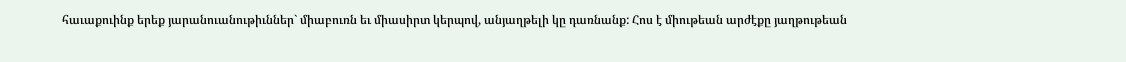հաւաքուինք երեք յարանուանութիւններ` միաբուռն եւ միասիրտ կերպով, անյաղթելի կը դառնանք: Հոս է միութեան արժէքը յաղթութեան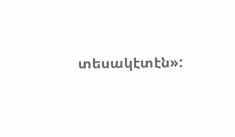տեսակէտէն»: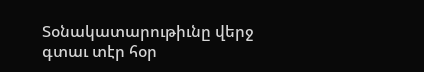Տօնակատարութիւնը վերջ գտաւ տէր հօր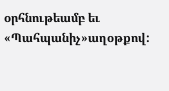օրհնութեամբ եւ «Պահպանիչ»աղօթքով: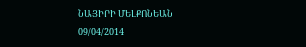ՆԱՅԻՐԻ ՄԵԼՔՈՆԵԱՆ
09/04/2014